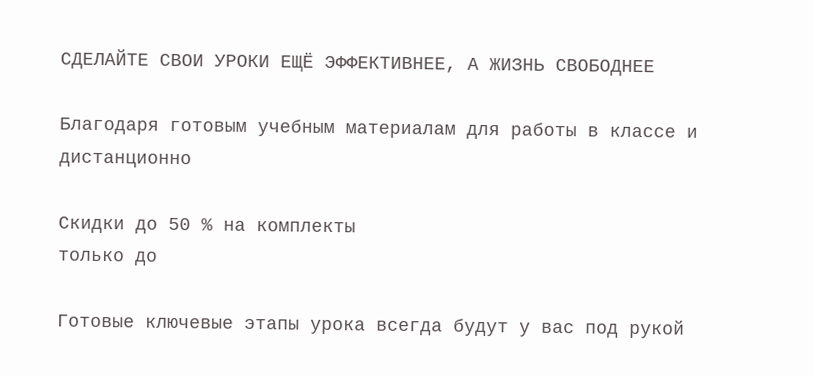СДЕЛАЙТЕ СВОИ УРОКИ ЕЩЁ ЭФФЕКТИВНЕЕ, А ЖИЗНЬ СВОБОДНЕЕ

Благодаря готовым учебным материалам для работы в классе и дистанционно

Скидки до 50 % на комплекты
только до

Готовые ключевые этапы урока всегда будут у вас под рукой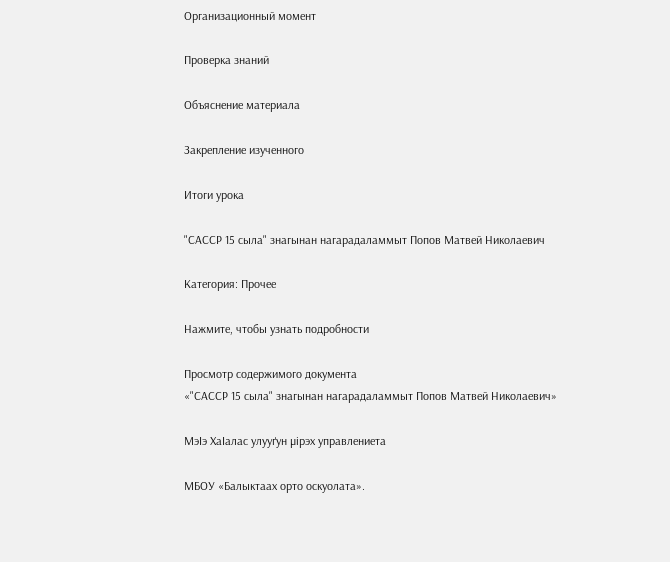Организационный момент

Проверка знаний

Объяснение материала

Закрепление изученного

Итоги урока

"САССР 15 сыла" знагынан нагарадаламмыт Попов Матвей Николаевич

Категория: Прочее

Нажмите, чтобы узнать подробности

Просмотр содержимого документа
«"САССР 15 сыла" знагынан нагарадаламмыт Попов Матвей Николаевич»

МэІэ ХаІалас улууґун µірэх управлениета

МБОУ «Балыктаах орто оскуолата».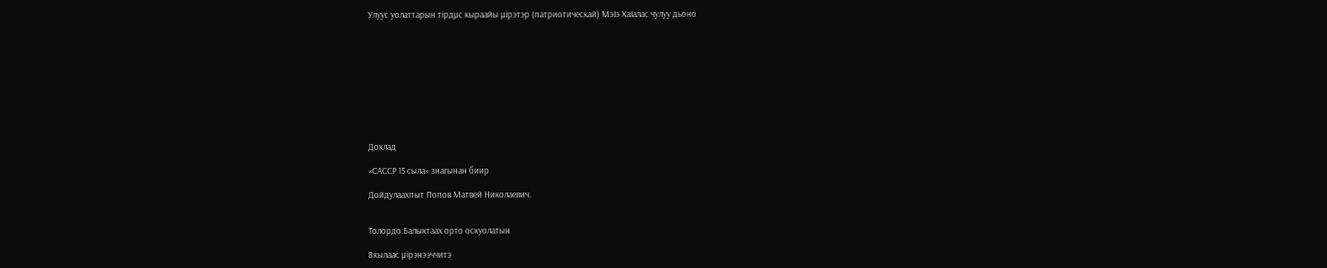Улуус уолаттарын тірдµс кыраайы µірэтэр (патриотическай) МэІэ ХаІалас чулуу дьоно










Доклад

«САССР 15 сыла» знагынан биир

Дойдулаахпыт Попов Матвей Николаевич.


Толордо:Балыктаах орто оскуолатын

8кылаас µірэнээччитэ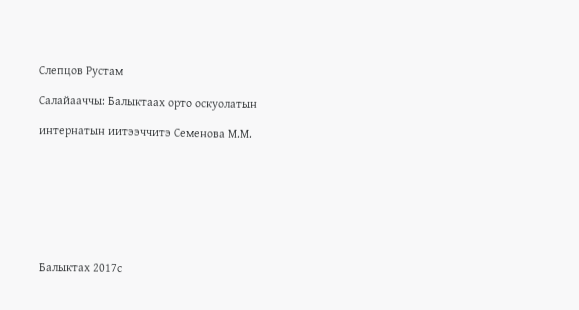Слепцов Рустам

Салайааччы: Балыктаах орто оскуолатын

интернатын иитээччитэ Семенова М.М.








Балыктах 2017с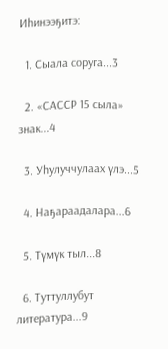Иһинээҕитэ:

  1. Сыала соруга...3

  2. «САССР 15 сыла» знак...4

  3. Уһулуччулаах үлэ...5

  4. Наҕараадалара...6

  5. Түмүк тыл...8

  6. Туттуллубут литература...9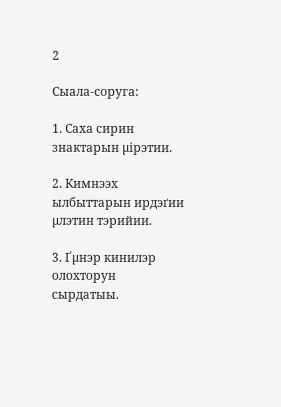2

Сыала-соруга:

1. Саха сирин знактарын µірэтии.

2. Кимнээх ылбыттарын ирдэґии µлэтин тэрийии.

3. Ґµнэр кинилэр олохторун сырдатыы.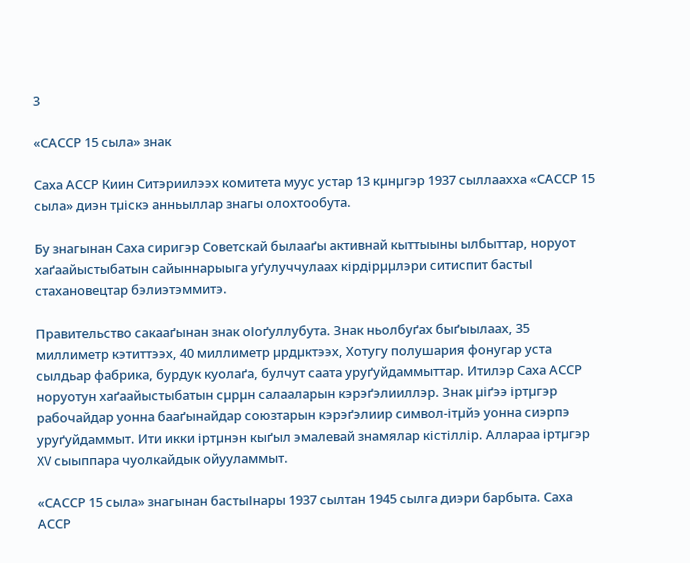3

«САССР 15 сыла» знак

Саха АССР Киин Ситэриилээх комитета муус устар 13 кµнµгэр 1937 сыллаахха «САССР 15 сыла» диэн тµіскэ анньыллар знагы олохтообута.

Бу знагынан Саха сиригэр Советскай былааґы активнай кыттыыны ылбыттар, норуот хаґаайыстыбатын сайыннарыыга уґулуччулаах кірдірµµлэри ситиспит бастыІ стахановецтар бэлиэтэммитэ.

Правительство сакааґынан знак оІоґуллубута. Знак ньолбуґах быґыылаах, 35 миллиметр кэтиттээх, 40 миллиметр µрдµктээх, Хотугу полушария фонугар уста сылдьар фабрика, бурдук куолаґа, булчут саата уруґуйдаммыттар. Итилэр Саха АССР норуотун хаґаайыстыбатын сµрµн салааларын кэрэґэлииллэр. Знак µіґээ іртµгэр рабочайдар уонна бааґынайдар союзтарын кэрэґэлиир символ-ітµйэ уонна сиэрпэ уруґуйдаммыт. Ити икки іртµнэн кыґыл эмалевай знамялар кістіллір. Аллараа іртµгэр XV сыыппара чуолкайдык ойууламмыт.

«САССР 15 сыла» знагынан бастыІнары 1937 сылтан 1945 сылга диэри барбыта. Саха АССР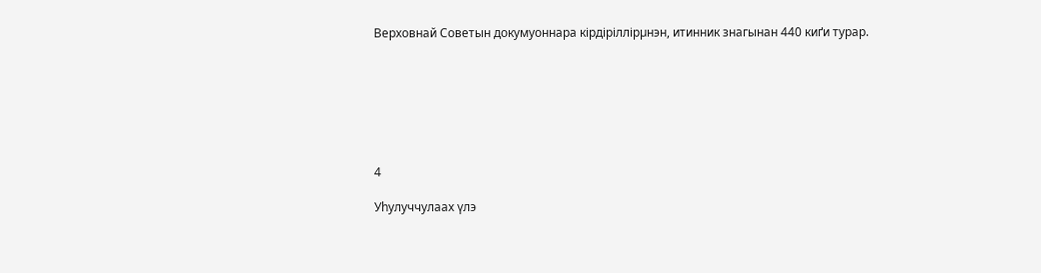Верховнай Советын докумуоннара кірдіріллірµнэн, итинник знагынан 440 киґи турар.







4

Уһулуччулаах үлэ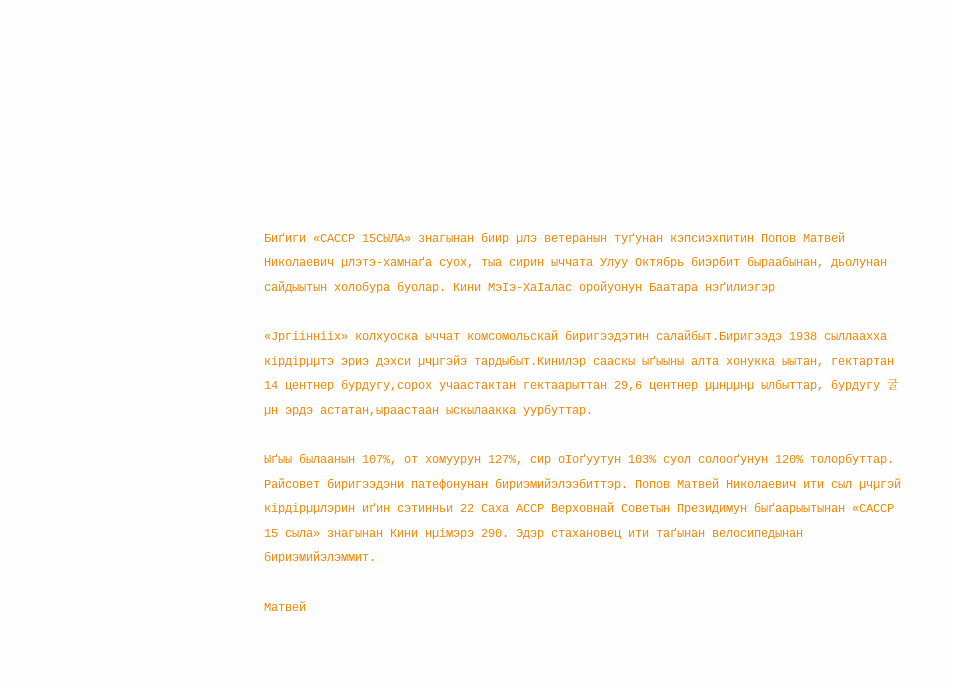Биґиги «САССР 15СЫЛА» знагынан биир µлэ ветеранын туґунан кэпсиэхпитин Попов Матвей Николаевич µлэтэ-хамнаґа суох, тыа сирин ыччата Улуу Октябрь биэрбит быраабынан, дьолунан сайдыытын холобура буолар. Кини МэІэ-ХаІалас оройуонун Баатара нэґилиэгэр

«Јргііннііх» колхуоска ыччат комсомольскай биригээдэтин салайбыт.Биригээдэ 1938 сыллаахха кірдірµµтэ эриэ дэхси µчµгэйэ тардыбыт.Кинилэр сааскы ыґыыны алта хонукка ыытан, гектартан 14 центнер бурдугу,сорох учаастактан гектаарыттан 29,6 центнер µµнµµнµ ылбыттар, бурдугу 굴µн эрдэ астатан,ыраастаан ыскылаакка уурбуттар.

Ыґыы былаанын 107%, от хомуурун 127%, сир оІоґуутун 103% суол солооґунун 120% толорбуттар. Райсовет биригээдэни патефонунан бириэмийэлээбиттэр. Попов Матвей Николаевич ити сыл µчµгэй кірдірµµлэрин иґин сэтинньи 22 Саха АССР Верховнай Советын Президимун быґаарыытынан «САССР 15 сыла» знагынан Кини нµімэрэ 290. Эдэр стахановец ити таґынан велосипедынан бириэмийэлэммит.

Матвей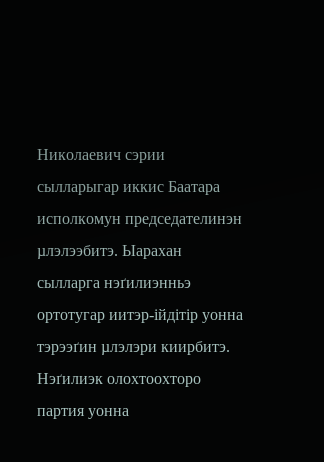Николаевич сэрии сылларыгар иккис Баатара исполкомун председателинэн µлэлээбитэ. Ыарахан сылларга нэґилиэнньэ ортотугар иитэр-ійдітір уонна тэрээґин µлэлэри киирбитэ. Нэґилиэк олохтоохторо партия уонна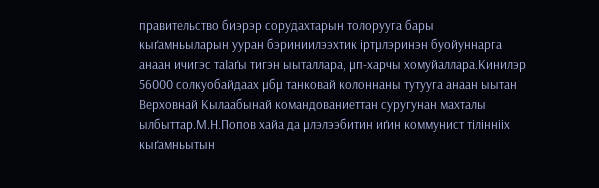правительство биэрэр сорудахтарын толорууга бары кыґамньыларын ууран бэриниилээхтик іртµлэринэн буойуннарга анаан ичигэс таІаґы тигэн ыыталлара, µп-харчы хомуйаллара.Кинилэр 56000 солкуобайдаах µбµ танковай колоннаны тутууга анаан ыытан Верховнай Кылаабынай командованиеттан суругунан махталы ылбыттар.М.Н.Попов хайа да µлэлээбитин иґин коммунист тіліннііх кыґамньытын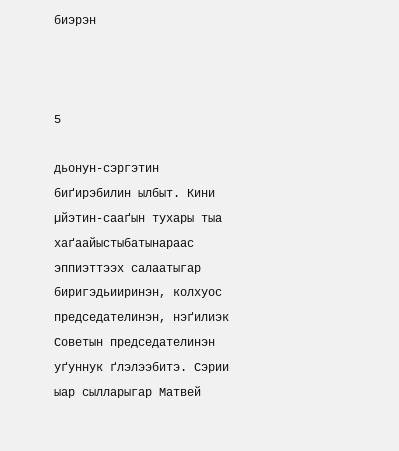биэрэн



5

дьонун-сэргэтин биґирэбилин ылбыт. Кини µйэтин-сааґын тухары тыа хаґаайыстыбатынараас эппиэттээх салаатыгар биригэдьииринэн, колхуос председателинэн, нэґилиэк Советын председателинэн уґуннук ґлэлээбитэ. Сэрии ыар сылларыгар Матвей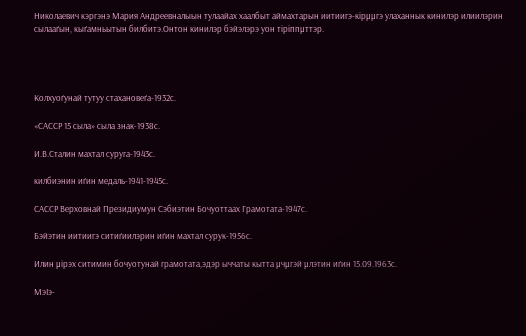Николаевич кэргэнэ Мария Андреевналыын тулаайах хаалбыт аймахтарын иитиигэ-кірµµгэ улаханнык кинилэр илиилэрин сылааґын, кыґамньытын билбитэ.Онтон кинилэр бэйэлэрэ уон тіріппµттэр.




Колхуоґунай тутуу стахановеґа-1932с.

«САССР 15 сыла» сыла знак-1938с.

И.В.Сталин махтал суруга-1943с.

килбиэнин иґин медаль-1941-1945с.

САССР Верховнай Президиумун Сэбиэтин Бочуоттаах Грамотата-1947с.

Бэйэтин иитиигэ ситиґиилэрин иґин махтал сурук-1956с.

Илин µірэх ситимин бочуотунай грамотата,эдэр ыччаты кытта µчµгэй µлэтин иґин 15.09.1963с.

МэІэ-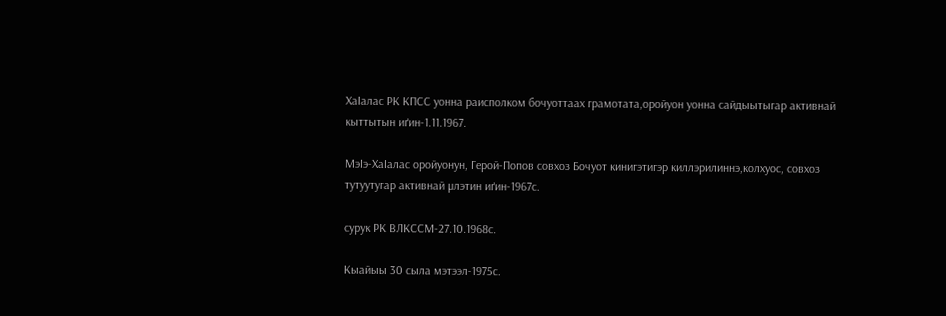ХаІалас РК КПСС уонна раисполком бочуоттаах грамотата,оройуон уонна сайдыытыгар активнай кыттытын иґин-1.11.1967.

МэІэ-ХаІалас оройуонун, Герой-Попов совхоз Бочуот кинигэтигэр киллэрилиннэ,колхуос, совхоз тутуутугар активнай µлэтин иґин-1967с.

сурук РК ВЛКССМ-27.10.1968с.

Кыайыы 30 сыла мэтээл-1975с.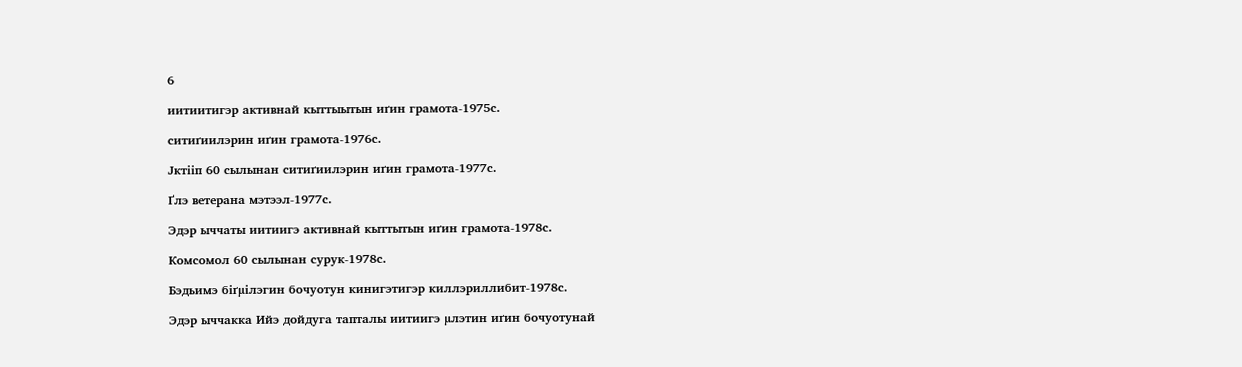6

иитиитигэр активнай кыттыытын иґин грамота-1975с.

ситиґиилэрин иґин грамота-1976с.

Јктііп 60 сылынан ситиґиилэрин иґин грамота-1977с.

Ґлэ ветерана мэтээл-1977с.

Эдэр ыччаты иитиигэ активнай кыттытын иґин грамота-1978с.

Комсомол 60 сылынан сурук-1978с.

Бэдьимэ біґµілэгин бочуотун кинигэтигэр киллэриллибит-1978с.

Эдэр ыччакка Ийэ дойдуга тапталы иитиигэ µлэтин иґин бочуотунай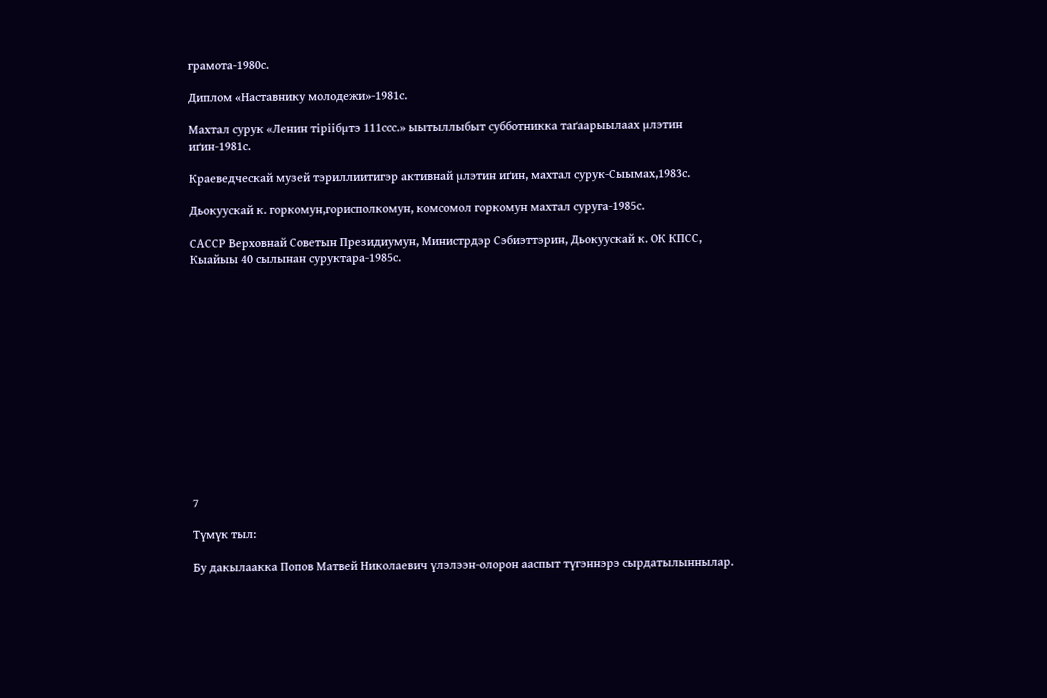грамота-1980с.

Диплом «Наставнику молодежи»-1981с.

Махтал сурук «Ленин тіріібµтэ 111ссс.» ыытыллыбыт субботникка таґаарыылаах µлэтин иґин-1981с.

Краеведческай музей тэриллиитигэр активнай µлэтин иґин, махтал сурук-Сыымах,1983с.

Дьокуускай к. горкомун,горисполкомун, комсомол горкомун махтал суруга-1985с.

САССР Верховнай Советын Президиумун, Министрдэр Сэбиэттэрин, Дьокуускай к. ОК КПСС, Кыайыы 40 сылынан суруктара-1985с.














7

Түмүк тыл:

Бу дакылаакка Попов Матвей Николаевич үлэлээн-олорон ааспыт түгэннэрэ сырдатылыннылар.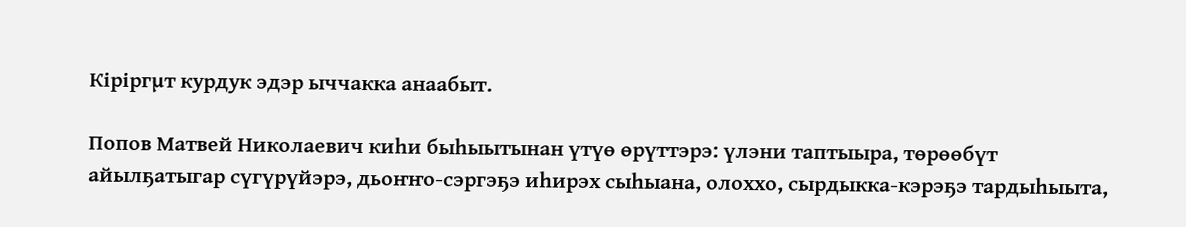Кіріргµт курдук эдэр ыччакка анаабыт.

Попов Матвей Николаевич киһи быһыытынан үтүө өрүттэрэ: үлэни таптыыра, төрөөбүт айылҕатыгар сүгүрүйэрэ, дьоҥҥо-сэргэҕэ иһирэх сыһыана, олоххо, сырдыкка-кэрэҕэ тардыһыыта,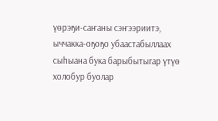үөрэҕи-саҥаны сэҥээриитэ, ыччакка-оҕоҕо убаастабыллаах сыһыана бука барыбытыгар үтүө холобур буолар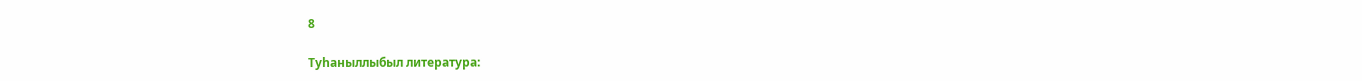8

Туһаныллыбыл литература: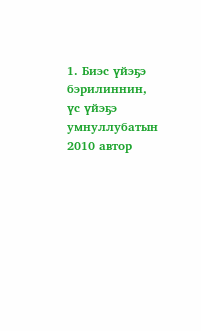1. Биэс үйэҕэ бэрилиннин, үс үйэҕэ умнуллубатын 2010 автор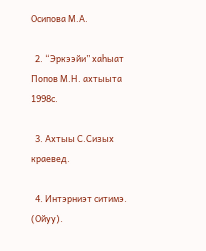Осипова М.А.

  2. “Эркээйи” хаһыат Попов М.Н. ахтыыта 1998с.

  3. Ахтыы С.Сизых краевед.

  4. Интэрниэт ситимэ. (Ойуу).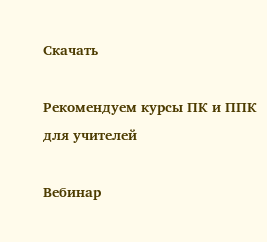Скачать

Рекомендуем курсы ПК и ППК для учителей

Вебинар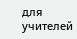для учителей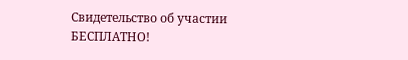Свидетельство об участии БЕСПЛАТНО!